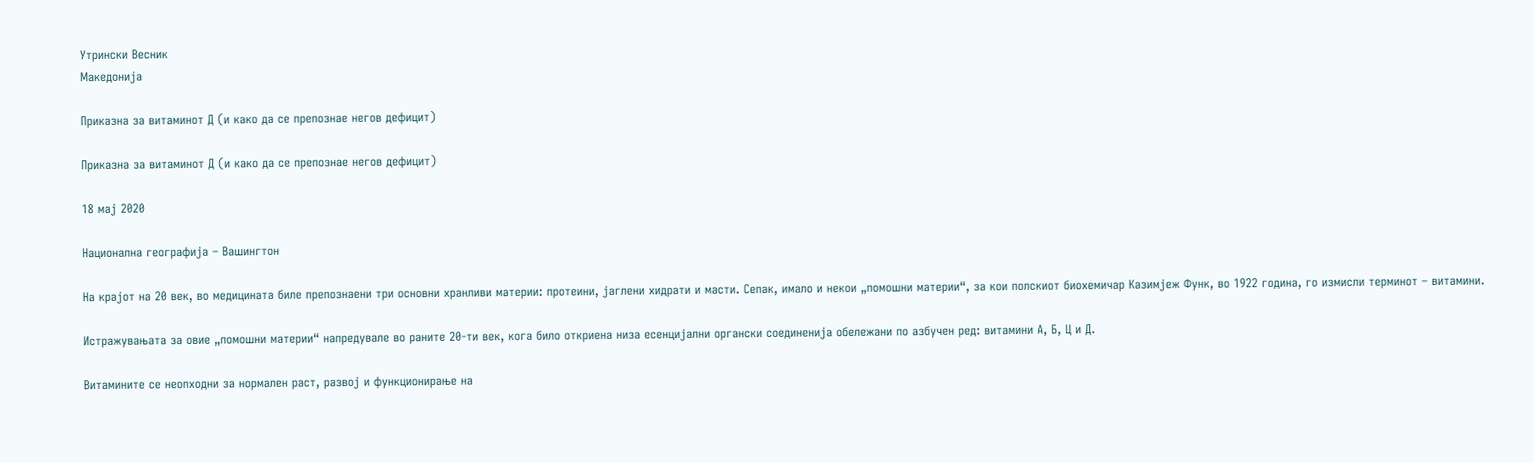Утрински Весник
Македонија

Приказна за витаминот Д (и како да се препознае негов дефицит)

Приказна за витаминот Д (и како да се препознае негов дефицит)

18 мај 2020

Национална географија – Вашингтон

На крајот на 20 век, во медицината биле препознаени три основни хранливи материи: протеини, јаглени хидрати и масти. Сепак, имало и некои „помошни материи“, за кои полскиот биохемичар Казимјеж Функ, во 1922 година, го измисли терминот – витамини.

Истражувањата за овие „помошни материи“ напредувале во раните 20-ти век, кога било откриена низа есенцијални органски соединенија обележани по азбучен ред: витамини А, Б, Ц и Д.

Витамините се неопходни за нормален раст, развој и функционирање на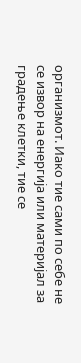организмот. Иако тие сами по себе не се извор на енергија или материјал за градење клетки, тие се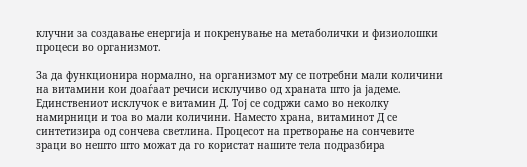клучни за создавање енергија и покренување на метаболички и физиолошки процеси во организмот.

За да функционира нормално, на организмот му се потребни мали количини на витамини кои доаѓаат речиси исклучиво од храната што ја јадеме. Единствениот исклучок е витамин Д. Тој се содржи само во неколку намирници и тоа во мали количини. Наместо храна, витаминот Д се синтетизира од сончева светлина. Процесот на претворање на сончевите зраци во нешто што можат да го користат нашите тела подразбира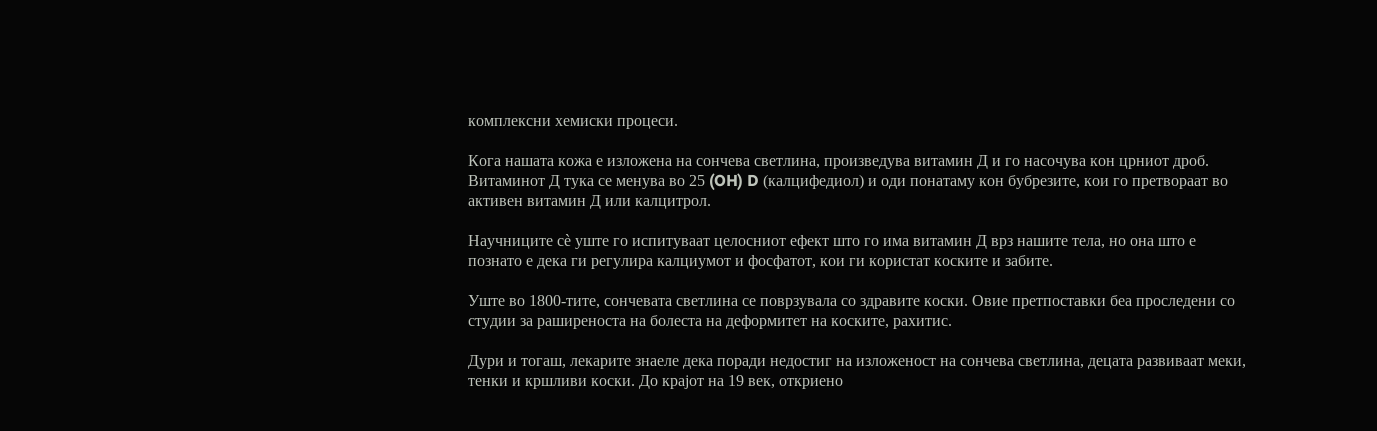комплексни хемиски процеси.

Кога нашата кожа е изложена на сончева светлина, произведува витамин Д и го насочува кон црниот дроб. Витаминот Д тука се менува во 25 (OH) D (калцифедиол) и оди понатаму кон бубрезите, кои го претвораат во активен витамин Д или калцитрол.

Научниците сè уште го испитуваат целосниот ефект што го има витамин Д врз нашите тела, но она што е познато е дека ги регулира калциумот и фосфатот, кои ги користат коските и забите.

Уште во 1800-тите, сончевата светлина се поврзувала со здравите коски. Овие претпоставки беа проследени со студии за раширеноста на болеста на деформитет на коските, рахитис.

Дури и тогаш, лекарите знаеле дека поради недостиг на изложеност на сончева светлина, децата развиваат меки, тенки и кршливи коски. До крајот на 19 век, откриено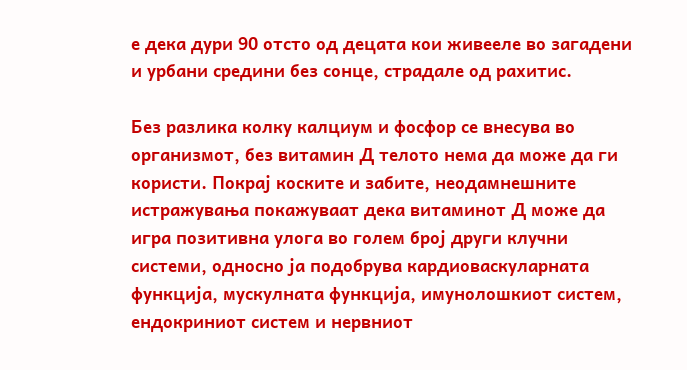е дека дури 90 отсто од децата кои живееле во загадени и урбани средини без сонце, страдале од рахитис.

Без разлика колку калциум и фосфор се внесува во организмот, без витамин Д телото нема да може да ги користи. Покрај коските и забите, неодамнешните истражувања покажуваат дека витаминот Д може да игра позитивна улога во голем број други клучни системи, односно ја подобрува кардиоваскуларната функција, мускулната функција, имунолошкиот систем, ендокриниот систем и нервниот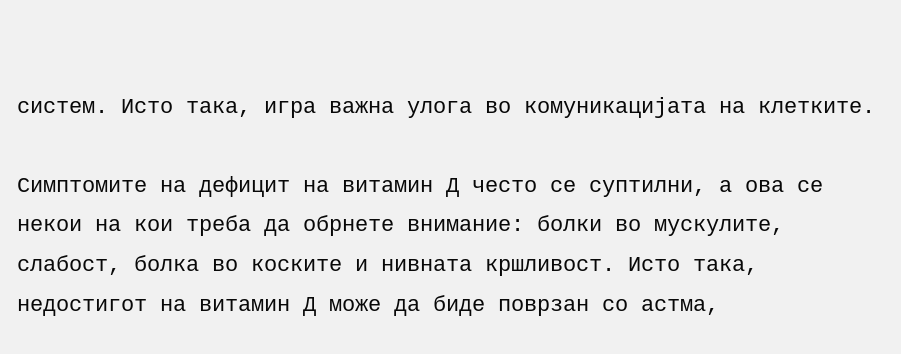систем. Исто така, игра важна улога во комуникацијата на клетките.

Симптомите на дефицит на витамин Д често се суптилни, а ова се некои на кои треба да обрнете внимание: болки во мускулите, слабост, болка во коските и нивната кршливост. Исто така, недостигот на витамин Д може да биде поврзан со астма,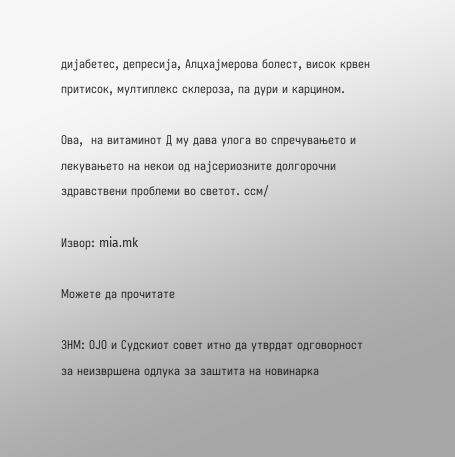дијабетес, депресија, Алцхајмерова болест, висок крвен притисок, мултиплекс склероза, па дури и карцином.

Ова,  на витаминот Д му дава улога во спречувањето и лекувањето на некои од најсериозните долгорочни здравствени проблеми во светот. ссм/

Извор: mia.mk

Можете да прочитате

ЗНМ: ОЈО и Судскиот совет итно да утврдат одговорност за неизвршена одлука за заштита на новинарка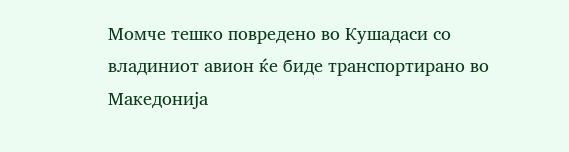Момче тешко повредено во Кушадаси со владиниот авион ќе биде транспортирано во Македонија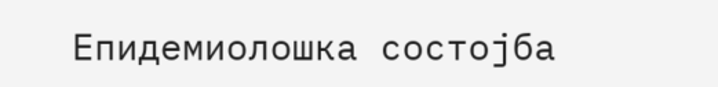Епидемиолошка состојба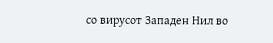со вирусот Западен Нил во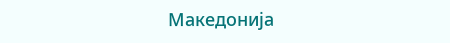Македонија